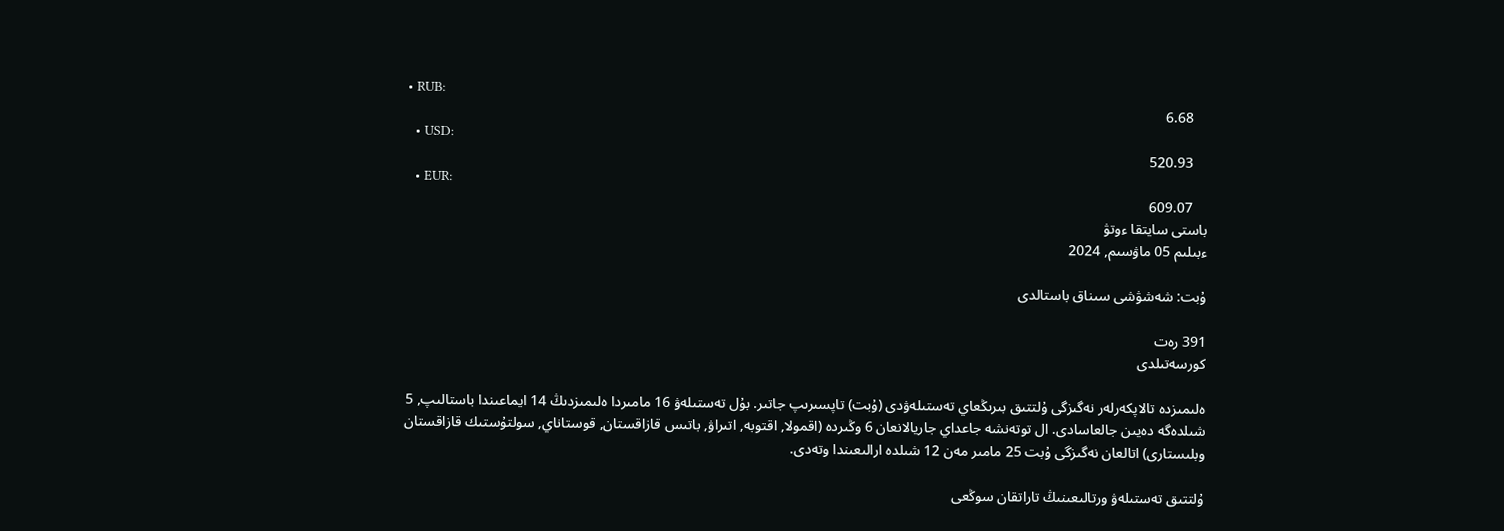• RUB:
    6.68
  • USD:
    520.93
  • EUR:
    609.07
باستى سايتقا ءوتۋ
ءبىلىم 05 ماۋسىم, 2024

ۇبت: شەشۋشى سىناق باستالدى

391 رەت
كورسەتىلدى

ەلىمىزدە تالاپكەرلەر نەگىزگى ۇلتتىق بىرىڭعاي تەستىلەۋدى (ۇبت) تاپسىرىپ جاتىر. بۇل تەستىلەۋ 16 مامىردا ەلىمىزدىڭ 14 ايماعىندا باستالىپ, 5 شىلدەگە دەيىن جالعاسادى. ال توتەنشە جاعداي جاريالانعان 6 وڭىردە (اقمولا, اقتوبە, اتىراۋ, باتىس قازاقستان, قوستاناي, سولتۇستىك قازاقستان وبلىستارى) اتالعان نەگىزگى ۇبت 25 مامىر مەن 12 شىلدە ارالىعىندا وتەدى.

ۇلتتىق تەستىلەۋ ورتالىعىنىڭ تاراتقان سوڭعى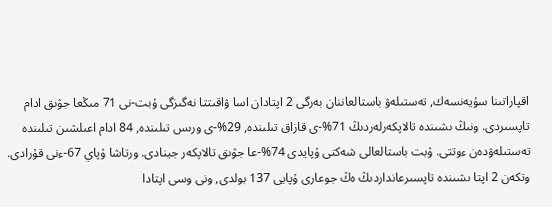اقپاراتىنا سۇيەنسەك, تەستىلەۋ باستالعاننان بەرگى 2 اپتادان اسا ۋاقىتتا نەگىزگى ۇبت-نى 71 مىڭعا جۋىق ادام تاپسىردى. ونىڭ ىشىندە تالاپكەرلەردىڭ 71%-ى قازاق تىلىندە, 29%-ى ورىس تىلىندە, 84 ادام اعىلشىن تىلىندە تەستىلەۋدەن ءوتتى. ۇبت باستالعالى شەكتى ۇپايدى 74%-عا جۋىق تالاپكەر جينادى. ورتاشا ۇپاي 67-ءنى قۇرادى. وتكەن 2 اپتا ىشىندە تاپسىرعانداردىڭ ەڭ جوعارى ۇپايى 137 بولدى, ونى وسى اپتادا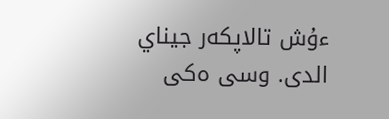ءۇش تالاپكەر جيناي الدى. وسى ەكى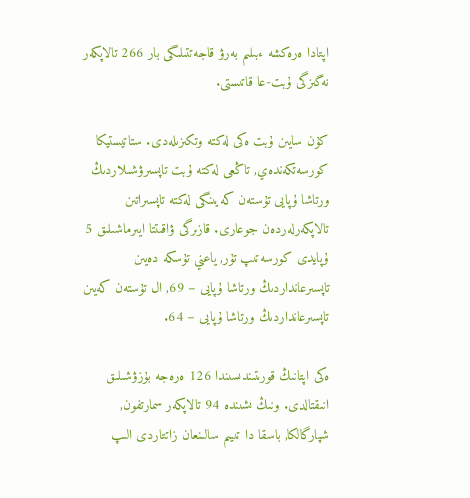اپتادا ەرەكشە ءبىلىم بەرۋ قاجەتتىلىگى بار 266 تالاپكەر نەگىزگى ۇبت-عا قاتىستى.

كۇن سايىن ۇبت ەكى لەكتە وتكىزىلەدى. ستاتيستيكا كورسەتكەندەي, تاڭعى لەكتە ۇبت تاپسىرۋشىلاردىڭ ورتاشا ۇپايى تۇستەن كەيىنگى لەكتە تاپسىراتىن تالاپكەرلەردەن جوعارى. قازىرگى ۋاقىتتا ايىرماشىلىق 5 ۇپايدى كورسەتىپ تۇر, ياعني تۇسكە دەيىن تاپسىرعانداردىڭ ورتاشا ۇپايى – 69, ال تۇستەن كەيىن تاپسىرعانداردىڭ ورتاشا ۇپايى – 64.

ەكى اپتانىڭ قورىتىندىسىندا 126 ەرەجە بۇزۋشىلىق انىقتالدى. ونىڭ ىشىندە 94 تالاپكەر سمارتفون, شپارگالكا, باسقا دا تىيىم سالىنعان زاتتاردى الىپ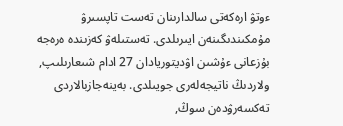ءوتۋ ارەكەتى سالدارىنان تەست تاپسىرۋ مۇمكىندىگىنەن ايىرىلدى. تەستىلەۋ كەزىندە ەرەجە بۇزعانى ءۇشىن اۋديتوريادان 27 ادام شىعارىلىپ, ولاردىڭ ناتيجەلەرى جويىلدى. بەينەجازبالاردى تەكسەرۋدەن سوڭ,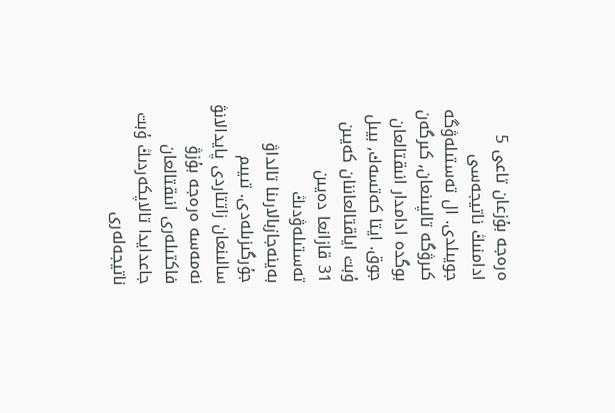ەرەجە بۇزعان تاعى 5 ادامنىڭ ناتيجەسى جويىلدى. ال تەستىلەۋگە كىرۋگە تالپىنعان, كىرگەن بوگدە ادامدار انىقتالعان جوق. ايتا كەتسەك, بيىل ۇبت اياقتالعاننان كەيىن 31 قازانعا دەيىن تەستىلەۋدىڭ بەينەجازبالارىنا تالداۋ جۇرگىزىلەدى. تىيىم سالىنعان زاتتاردى پايدالانۋ نەمەسە ەرەجە بۇزۋ فاكتىلەرى انىقتالعان جاعدايدا تالاپكەردىڭ ۇبت ناتيجەلەرى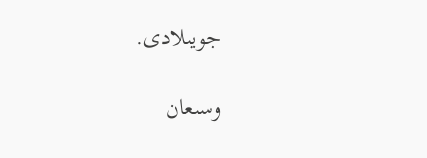جويىلادى.

وسىعان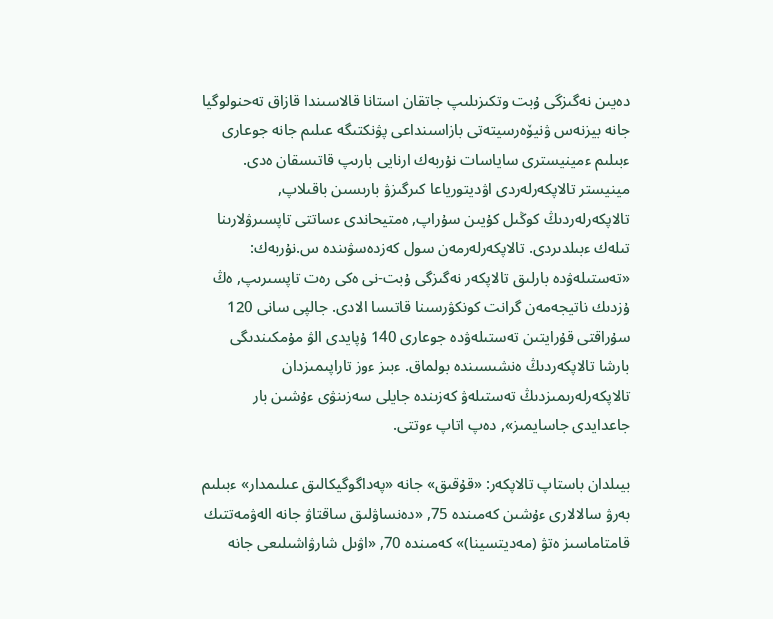دەيىن نەگىزگى ۇبت وتكىزىلىپ جاتقان استانا قالاسىندا قازاق تەحنولوگيا جانە بيزنەس ۋنيۆەرسيتەتى بازاسىنداعى پۋنكتىگە عىلىم جانە جوعارى ءبىلىم ءمينيسترى ساياسات نۇربەك ارنايى بارىپ قاتىسقان ەدى. مينيستر تالاپكەرلەردى اۋديتورياعا كىرگىزۋ بارىسىن باقىلاپ, تالاپكەرلەردىڭ كوڭىل كۇيىن سۇراپ, ەمتيحاندى ءساتتى تاپسىرۋلارىنا تىلەك ءبىلدىردى. تالاپكەرلەرمەن سول كەزدەسۋىندە س.نۇربەك: «تەستىلەۋدە بارلىق تالاپكەر نەگىزگى ۇبت-نى ەكى رەت تاپسىرىپ, ەڭ ۇزدىك ناتيجەمەن گرانت كونكۋرسىنا قاتىسا الادى. جالپى سانى 120 سۇراقتى قۇرايتىن تەستىلەۋدە جوعارى 140 ۇپايدى الۋ مۇمكىندىگى بارشا تالاپكەردىڭ ەنشىسىندە بولماق. ءبىز ءوز تاراپىمىزدان تالاپكەرلەرىمىزدىڭ تەستىلەۋ كەزىندە جايلى سەزىنۋى ءۇشىن بار جاعدايدى جاسايمىز», دەپ اتاپ ءوتتى.

بيىلدان باستاپ تالاپكەر: «قۇقىق» جانە «پەداگوگيكالىق عىلىمدار» ءبىلىم بەرۋ سالالارى ءۇشىن كەمىندە 75, «دەنساۋلىق ساقتاۋ جانە الەۋمەتتىك قامتاماسىز ەتۋ (مەديتسينا)» كەمىندە 70, «اۋىل شارۋاشىلىعى جانە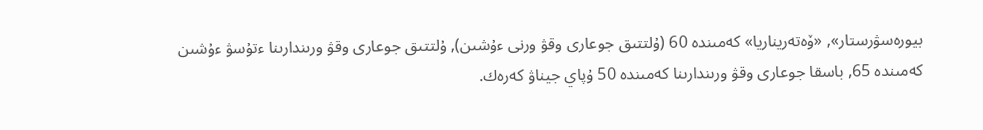بيورەسۋرستار», «ۆەتەريناريا» كەمىندە 60 (ۇلتتىق جوعارى وقۋ ورنى ءۇشىن), ۇلتتىق جوعارى وقۋ ورىندارىنا ءتۇسۋ ءۇشىن كەمىندە 65, باسقا جوعارى وقۋ ورىندارىنا كەمىندە 50 ۇپاي جيناۋ كەرەك.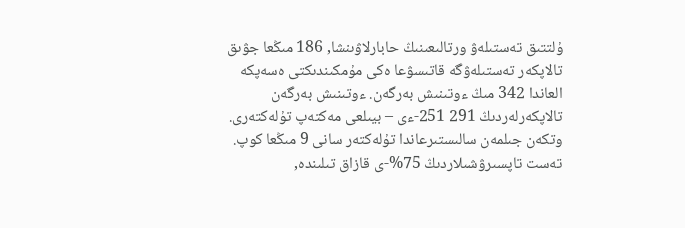ۇلتتىق تەستىلەۋ ورتالىعىنىڭ حابارلاۋىنشا, 186 مىڭعا جۋىق تالاپكەر تەستىلەۋگە قاتىسۋعا ەكى مۇمكىندىكتى ەسەپكە العاندا 342 مىڭ ءوتىنىش بەرگەن. ءوتىنىش بەرگەن تالاپكەرلەردىڭ 291 251-ءى – بيىلعى مەكتەپ تۇلەكتەرى. وتكەن جىلمەن سالىستىرعاندا تۇلەكتەر سانى 9 مىڭعا كوپ. تەست تاپسىرۋشىلاردىڭ 75%-ى قازاق تىلىندە,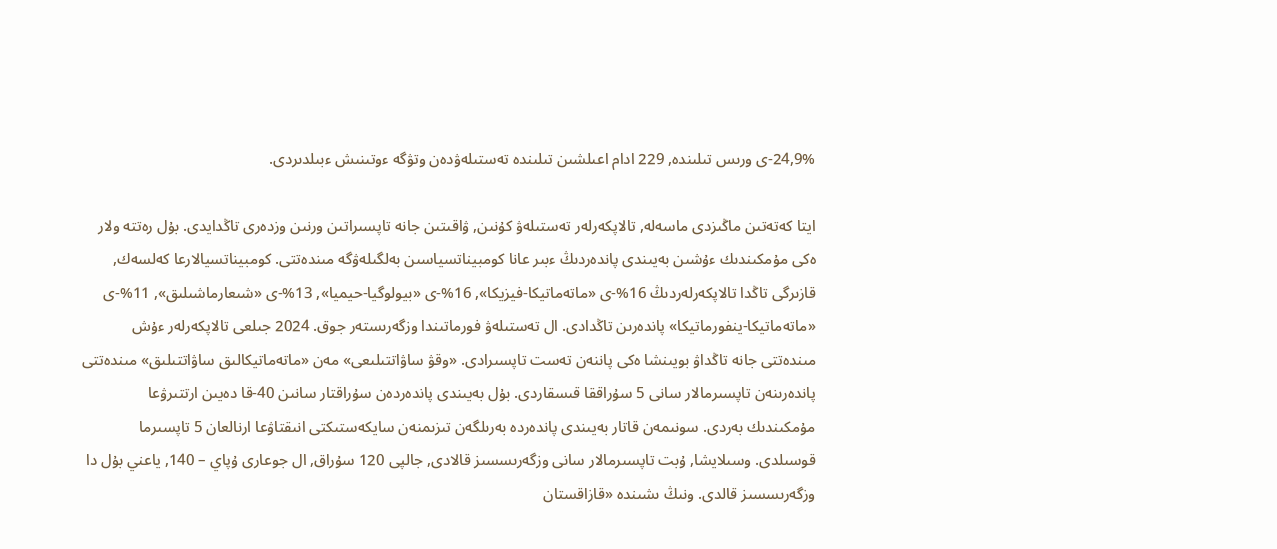24,9%-ى ورىس تىلىندە, 229 ادام اعىلشىن تىلىندە تەستىلەۋدەن وتۋگە ءوتىنىش ءبىلدىردى.

ايتا كەتەتىن ماڭىزدى ماسەلە, تالاپكەرلەر تەستىلەۋ كۇنىن, ۋاقىتىن جانە تاپسىراتىن ورنىن وزدەرى تاڭدايدى. بۇل رەتتە ولار ەكى مۇمكىندىك ءۇشىن بەيىندى پاندەردىڭ ءبىر عانا كومبيناتسياسىن بەلگىلەۋگە مىندەتتى. كومبيناتسيالارعا كەلسەك, قازىرگى تاڭدا تالاپكەرلەردىڭ 16%-ى «ماتەماتيكا-فيزيكا», 16%-ى «بيولوگيا-حيميا», 13%-ى «شىعارماشىلىق», 11%-ى «ماتەماتيكا-ينفورماتيكا» پاندەرىن تاڭدادى. ال تەستىلەۋ فورماتىندا وزگەرىستەر جوق. 2024 جىلعى تالاپكەرلەر ءۇش مىندەتتى جانە تاڭداۋ بويىنشا ەكى پاننەن تەست تاپسىرادى. «وقۋ ساۋاتتىلىعى» مەن «ماتەماتيكالىق ساۋاتتىلىق» مىندەتتى پاندەرىنەن تاپسىرمالار سانى 5 سۇراققا قىسقاردى. بۇل بەيىندى پاندەردەن سۇراقتار سانىن 40-قا دەيىن ارتتىرۋعا مۇمكىندىك بەردى. سونىمەن قاتار بەيىندى پاندەردە بەرىلگەن تىزىمنەن سايكەستىكتى انىقتاۋعا ارنالعان 5 تاپسىرما قوسىلدى. وسىلايشا, ۇبت تاپسىرمالار سانى وزگەرىسسىز قالادى, جالپى 120 سۇراق, ال جوعارى ۇپاي – 140, ياعني بۇل دا وزگەرىسسىز قالدى. ونىڭ ىشىندە «قازاقستان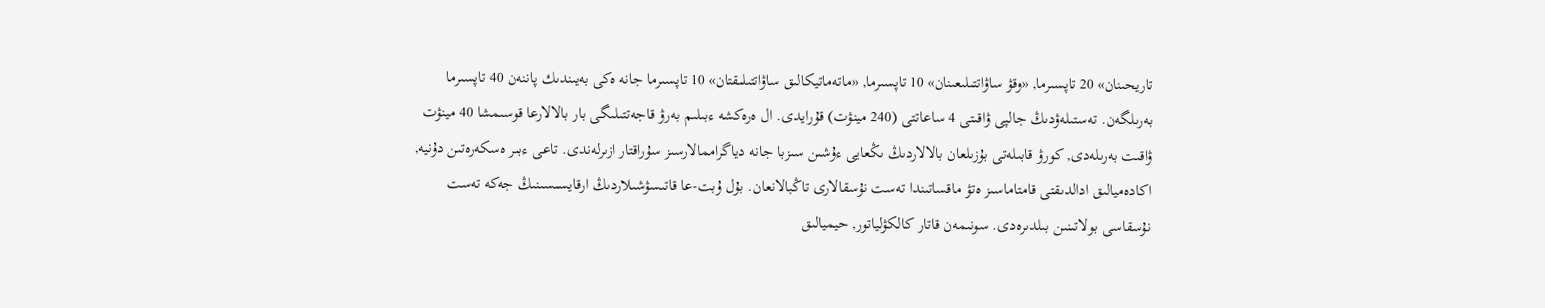تاريحىنان» 20 تاپسىرما, «وقۋ ساۋاتتىلىعىنان» 10 تاپسىرما, «ماتەماتيكالىق ساۋاتتىلىقتان» 10 تاپسىرما جانە ەكى بەيىندىك پاننەن 40 تاپسىرما بەرىلگەن. تەستىلەۋدىڭ جالپى ۋاقىتى 4 ساعاتتى (240 مينۋت) قۇرايدى. ال ەرەكشە ءبىلىم بەرۋ قاجەتتىلىگى بار بالالارعا قوسىمشا 40 مينۋت ۋاقىت بەرىلەدى, كورۋ قابىلەتى بۇزىلعان بالالاردىڭ ىڭعايى ءۇشىن سىزبا جانە دياگراممالارسىز سۇراقتار ازىرلەندى. تاعى ءبىر ەسكەرەتىن دۇنيە, اكادەميالىق ادالدىقتى قامتاماسىز ەتۋ ماقساتىندا تەست نۇسقالارى تاڭبالانعان. بۇل ۇبت-عا قاتىسۋشىلاردىڭ ارقايسىسىنىڭ جەكە تەست نۇسقاسى بولاتىنىن بىلدىرەدى. سونىمەن قاتار كالكۋلياتور, حيميالىق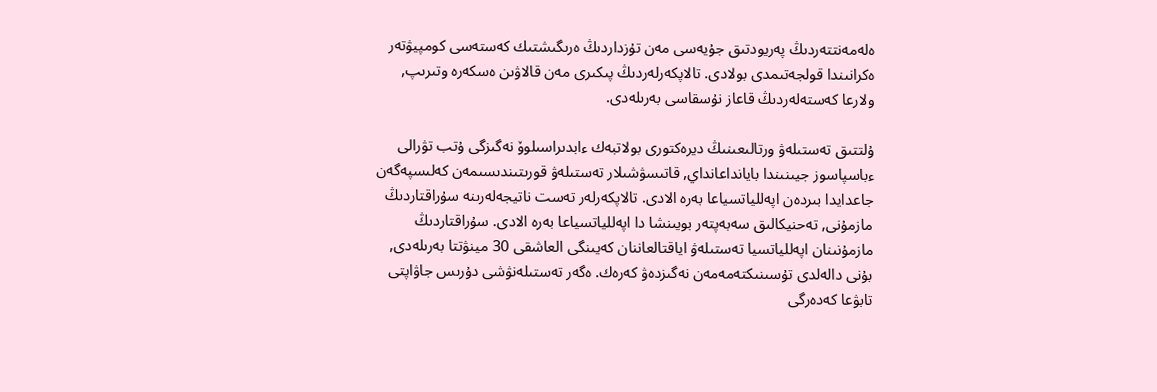ەلەمەنتتەردىڭ پەريودتىق جۇيەسى مەن تۇزداردىڭ ەرىگىشتىك كەستەسى كومپيۋتەر ەكرانىندا قولجەتىمدى بولادى. تالاپكەرلەردىڭ پىكىرى مەن قالاۋىن ەسكەرە وتىرىپ, ولارعا كەستەلەردىڭ قاعاز نۇسقاسى بەرىلەدى.

ۇلتتىق تەستىلەۋ ورتالىعىنىڭ ديرەكتورى بولاتبەك ءابدىراسىلوۆ نەگىزگى ۇتب تۋرالى ءباسپاسوز جيىنىندا بايانداعانداي, قاتىسۋشىلار تەستىلەۋ قورىتىندىسىمەن كەلىسپەگەن جاعدايدا بىردەن اپەللياتسياعا بەرە الادى. تالاپكەرلەر تەست ناتيجەلەرىنە سۇراقتاردىڭ مازمۇنى, تەحنيكالىق سەبەپتەر بويىنشا دا اپەللياتسياعا بەرە الادى. سۇراقتاردىڭ مازمۇنىنان اپەللياتسيا تەستىلەۋ اياقتالعاننان كەيىنگى العاشقى 30 مينۋتتا بەرىلەدى, بۇنى دالەلدى تۇسىنىكتەمەمەن نەگىزدەۋ كەرەك. ەگەر تەستىلەنۋشى دۇرىس جاۋاپتى تابۋعا كەدەرگى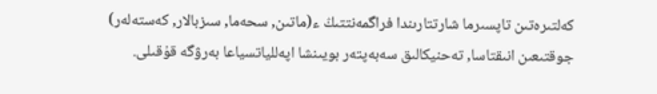كەلتىرەتىن تاپسىرما شارتتارىندا فراگمەنتتىڭ ء(ماتىن, سحەما, سىزبالار, كەستەلەر) جوقتىعىن انىقتاسا, تەحنيكالىق سەبەپتەر بويىنشا اپەللياتسياعا بەرۋگە قۇقىلى.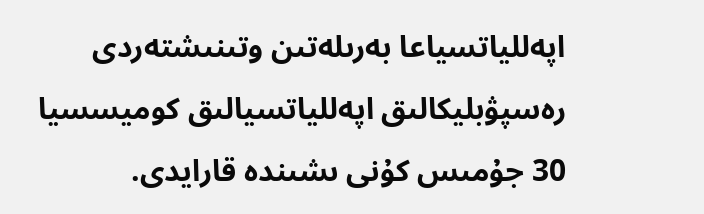اپەللياتسياعا بەرىلەتىن وتىنىشتەردى رەسپۋبليكالىق اپەللياتسيالىق كوميسسيا 30 جۇمىس كۇنى ىشىندە قارايدى.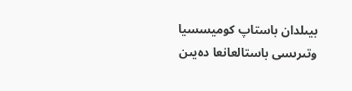بيىلدان باستاپ كوميسسيا وتىرىسى باستالعانعا دەيىن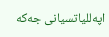اپەللياتسيانى جەكە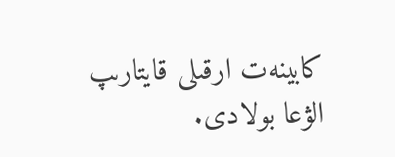كابينەت ارقىلى قايتارىپ الۋعا بولادى.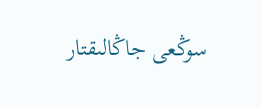سوڭعى جاڭالىقتار